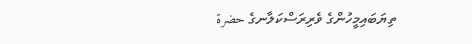ތިޔަބައިމީހުންގެ ވެރިރަސްކަލާނގެ حضرة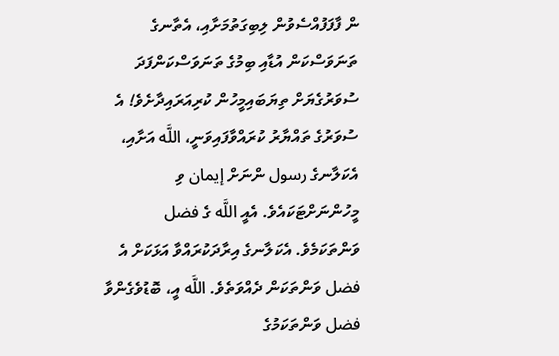ން ފާފަފުއްސެވުން ލިބިގަތުމަށާއި، އެތާނގެ ތަނަވަސްކަން އުޑާއި ބިމުގެ ތަނަވަސްކަންފަދަ ސުވަރުގެޔަށް ތިޔަބައިމީހުން ކުރިއަރައިދާށެވެ! އެ ސުވަރުގެ ތައްޔާރު ކުރައްވާފައިވަނީ، اللَّه އަށާއި، އެކަލާނގެ رسول ންނަށް إيمان ވި މީހުންނަށްޓަކައެވެ. އެއީ اللَّه ގެ فضل ވަންތަކަމެވެ. އެކަލާނގެ އިރާދަކުރައްވާ އަޅަކަށް އެ فضل ވަންތަކަން ދެއްވަތެވެ. اللَّه އީ، ބޮޑުވެގެންވާ فضل ވަންތަކަމުގެ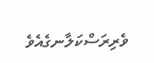ވެރިރަސްކަލާނގެއެވެ